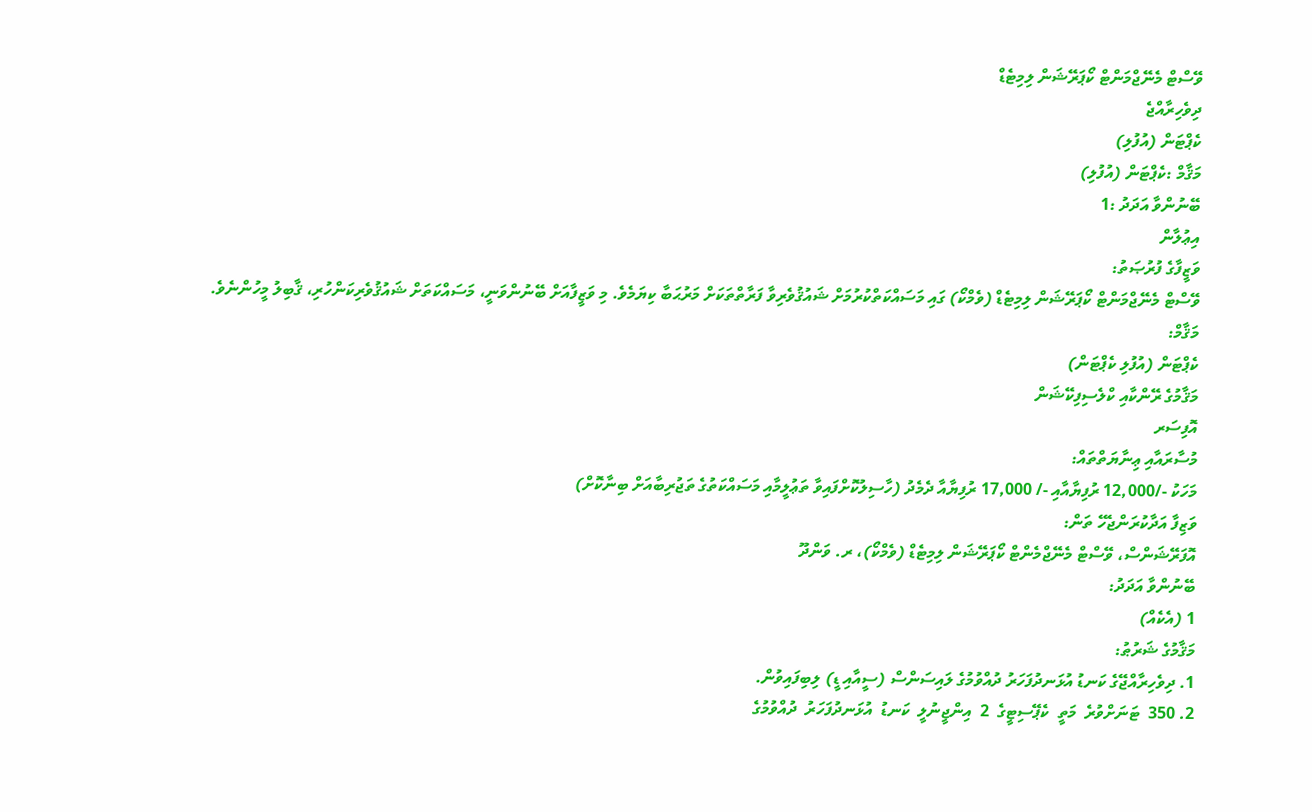ވޭސްޓް މެނޭޖްމަންޓް ކޯޕަރޭޝަން ލިމިޓެޑް
ދިވެހިރާއްޖެ
ކެޕްޓަން (އުފުލި)
މަޤާމް :ކެޕްޓަން (އުފުލި)
ބޭނުންވާ އަދަދު :1
އިޢުލާން
ވަޒީފާގެ ފުރުޞަތު:
ވޭސްޓް މެނޭޖްމަންޓް ކޯޕަރޭޝަން ލިމިޓެޑް (ވެމްކޯ) ގައި މަސައްކަތްކުރުމަށް ޝައުޤުވެރިވާ ފަރާތްތަކަށް މަރުޙަބާ ކިޔަމެވެ. މި ވަޒީފާއަށް ބޭނުންވަނީ، މަސައްކަތަށް ޝައުޤުވެރިކަންހުރި، ޤާބިލު މީހުންނެވެ.
މަޤާމް:
ކެޕްޓަން (އުފުލި ކެޕްޓަން)
މަޤާމުގެ ރޭންކާއި ކްލެސިފިކޭޝަން
އޮފިސަރ
މުސާރައާއި ޢިނާޔަތްތައް:
މަހަކު -/12,000 ރުފިޔާއާއި -/ 17,000 ރުފިޔާއާ ދެމެދު (ހާސިލުކޮށްފައިވާ ތަޢުލީމާއި މަސައްކަތުގެ ތަޖުރިބާއަށް ބިނާކޮށް)
ވަޒިފާ އަދާކުރަންޖެހޭ ތަން:
އޮފަރޭޝަންސް، ވޭސްޓް މެނޭޖްމެންޓް ކޯޕަރޭޝަން ލިމިޓެޑް (ވެމްކޯ)، ރ. ވަންދޫ
ބޭނުންވާ އަދަދު:
1 (އެކެއް)
މަޤާމުގެ ޝަރުޠު:
1. ދިވެހިރާއްޖޭގެ ކަނޑު އުޅަނދުފަހަރު ދުއްވުމުގެ ލައިސަންސް (ސީއާއި ޑީ) ލިބިފައިވުން.
2. 350  ޓަނަށްވުރެ  މަތީ  ކެޕޭސިޓީގެ  2  އިންޖީނުލީ  ކަނޑު  އުޅަނދުފަހަރު  ދުއްވުމުގެ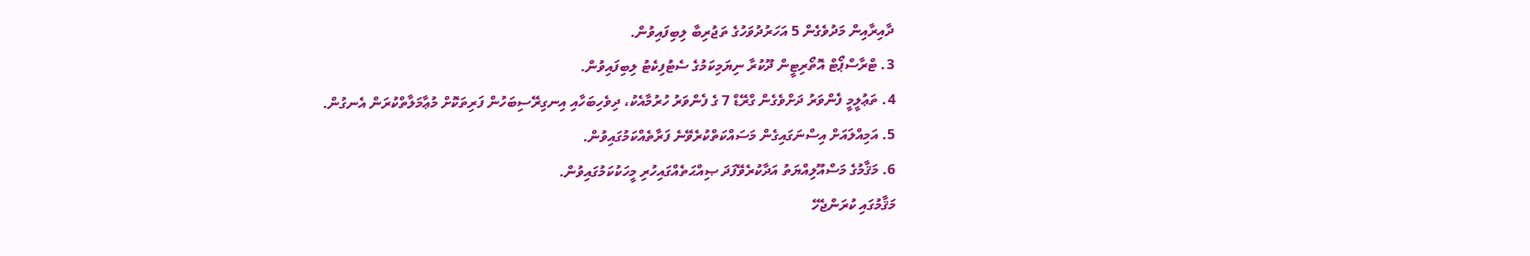ދާއިރާއިން މަދުވެގެން 5 އަހަރުދުވަހުގެ ތަޖުރިބާ ލިބިފައިވުން.
3. ޓްރާސްޕޯޓް އޮތޯރިޓީން ދޫކުރާ ނިޔަމިކަމުގެ ސެޓުފިކެޓު ލިބިފައިވުން.
4. ތަޢުލީމީ ފެންވަރު ދަށްވެގެން ގްރޭޑް 7 ގެ ފެންވަރު ހުރުމާއެކު، ދިވެހިބަހާއި އިނގިރޭސިބަހުން ފަރިތަކޮށް މުޢާމަލާތްކުރަން އެނގުން.
5. އަމިއްލައަށް އިސްނަގައިގެން މަސައްކަތްކުރެވޭނެ ފަރާތެއްކަމުގައިވުން.
6. މަޤާމުގެ މަސްއޫލިއްޔަތު އަދާކުރެވޭފަދަ ޞިއްޙަތެއްގައިހުރި މީހަކުކަމުގައިވުން.
މަޤާމުގައި ކުރަންޖެހޭ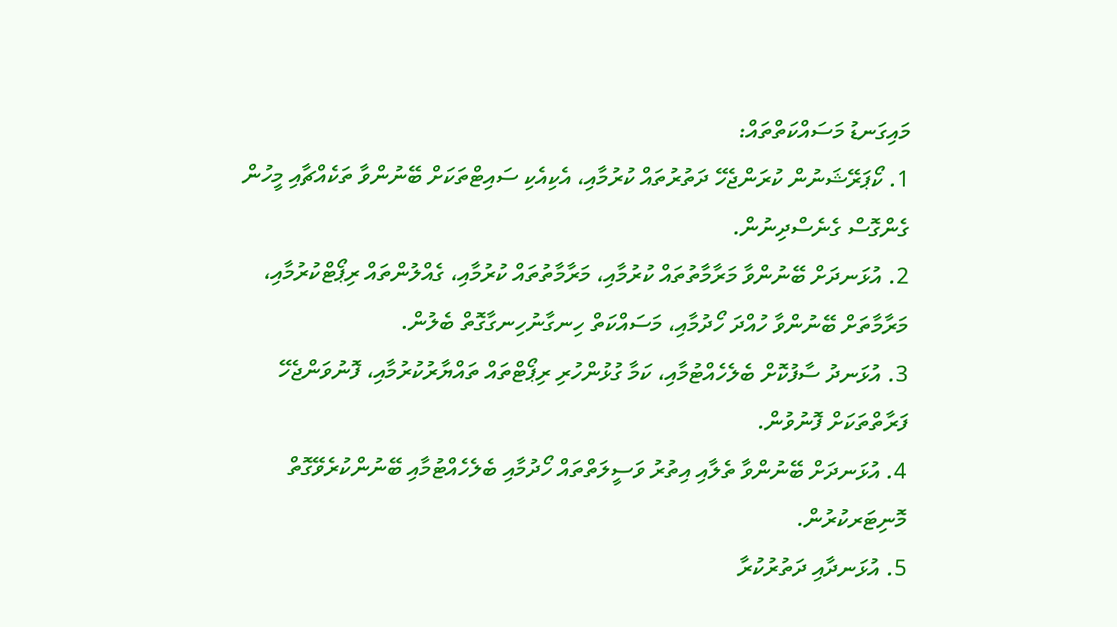މައިގަނޑު މަސައްކަތްތައް:
1. ކޯޕަރޭޝަނުން ކުރަންޖެހޭ ދަތުރުތައް ކުރުމާއި، އެކިއެކި ސައިޓްތަކަށް ބޭނުންވާ ތަކެއްޗާއި މީހުން ގެންގޮސް ގެނެސްދިނުން.
2. އުޅަނދަށް ބޭނުންވާ މަރާމާތުތައް ކުރުމާއި، މަރާމާތުތައް ކުރުމާއި، ގެއްލުންތައް ރިޕޯޓްކުރުމާއި، މަރާމާތަށް ބޭނުންވާ ހުއްދަ ހޯދުމާއި، މަސައްކަތް ހިނގާނުހިނގާގޮތް ބެލުން.
3. އުޅަނދު ސާފުކޮށް ބެލެހެއްޓުމާއި، ކަމާ ގުޅުންހުރި ރިޕޯޓްތައް ތައްޔާރުކުރުމާއި، ފޮނުވަންޖެހޭ ފަރާތްތަކަށް ފޮނުވުން.
4. އުޅަނދަށް ބޭނުންވާ ތެލާއި އިތުރު ވަސީލަތްތައް ހޯދުމާއި ބެލެހެއްޓުމާއި ބޭނުންކުރެވޭގޮތް މޮނިޓަރކުރުން.
5. އުޅަނދާއި ދަތުރުކުރާ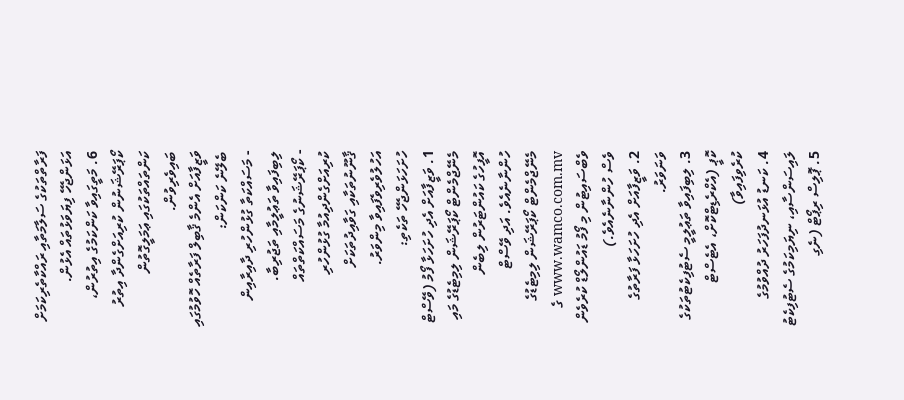ފަރާތްތަކުގެ ސަލާމަތާއި ރައްކާތެރިކަމަށް އަޅަންޖެހޭ ފިޔަވަޅުތައް އެޅުން.
6. މަތީގައިވާ ކަންކަމުގެ އިތުރުން، ކޯޕަރޭޝަނުން ކުރިއަށްގެންދާ އިތުރު ކަންތައްތަކުގައި ޢަމަލީގޮތުން ބައިވެރިވުން.
ވަޒީފާއަށް އެންމެ ޤާބިލް ފަރާތެއް ހޮވުމުގައި ބެލޭނެ ކަންކަން:
- މަސައްކަތާ ގުޅުންހުރި ދާއިރާއިން ލިބިފައިވާ ތަޢުލީމާއި ތަޖުރިބާ.
- ކޯޕަރޭޝަނުގެ މަސައްކަތްތައް ކުރިއަށްގެންދިއުމާ ގުޅުންހުރި ޤާނޫނުތަކާއި ގަވާއިދުތަކަށް އަހުލުވެރިވެފައިވާ މިންވަރު.
ހުށަހަޅަންޖެހޭ ތަކެތި:
1. ވަޒީފާއަށް އެދި ހުށަހަޅާ ފޯމު (ވޭސްޓް މެނޭޖްމެންޓް ކޯޕަރޭޝަން ލިމިޓެޑުގެ މައި އޮފީހުގެ ކައުންޓަރުން ލިބެން ހުންނާނެއެވެ. އަދި ވޭސްޓް މެނޭޖްމެންޓް ކޯޕަރޭޝަން ލިމިޓެޑުގެ www.wamco.com.mv ގެ ވެބްސައިޓުން މި ފޯމު ޑައުންލޯޑް ކުރެވެން ވެސް ހުންނާނެއެވެ.)
2. ވަޒީފާއަށް އެދި ހުށަހަޅާ ފަރާތުގެ ވަނަވަރު.
3. ލިބިފައިވާ ތަޢުލީމީ ސެޓުފިކެޓުތަކުގެ ކޮޕީ (އެކްރެޑިޓްކޮށް، އެޓެސްޓް ކުރެވިފައިވާ)
4. ކަނޑު އުޅަނދުފަހަރު ދުއްވުމުގެ ލައިސަންސާއި، ނިޔަމިކަމުގެ ސެޓުފިކެޓު
5. ޕޮލިސް ރިޕޯޓް (ނެގި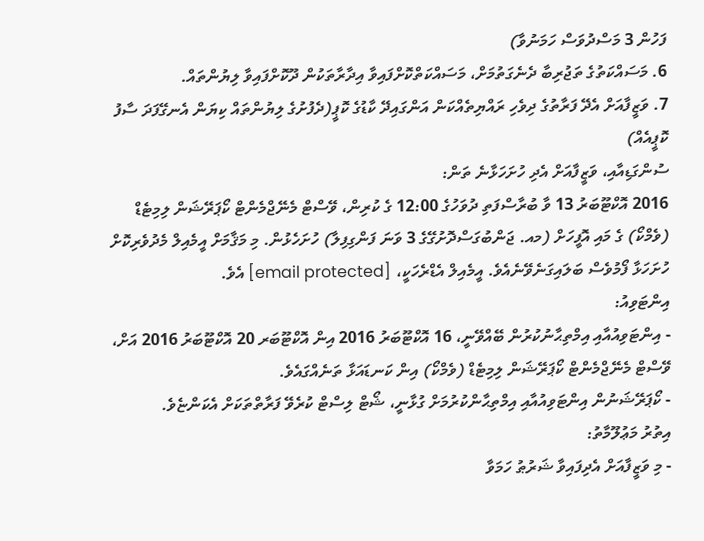ފަހުން 3 މަސްދުވަސް ހަމަނުވާ)
6. މަސައްކަތުގެ ތަޖުރިބާ ދެނެގަތުމަށް، މަސައްކަތްކޮށްފައިވާ އިދާރާތަކުން ދޫކޮށްފައިވާ ލިޔުންތައް.
7. ވަޒީފާއަށް އެދޭ ފަރާތުގެ ދިވެހި ރައްޔިތެއްކަން އަންގައިދޭ ކާޑުގެ ކޮޕީ(ދެފުށުގެ ލިޔުންތައް ކިޔަން އެނގޭފަދަ ސާފު ކޮޕީއެއް)
ސުންގަޑިއާއި، ވަޒީފާއަށް އެދި ހުށަހަޅާނެ ތަން:
2016 އޮކްޓޫބަރު 13 ވާ ބުރާސްފަތި ދުވަހުގެ 12:00 ގެ ކުރިން، ވޭސްޓް މެނޭޖްމެންޓް ކޯޕަރޭޝަން ލިމިޓެޑް (ވެމްކޯ) ގެ މައި އޮފީހަށް (މއ. ޖަންބުގަސްދޮށުގޭގެ 3 ވަނަ ފަންގިފިލާ) ހުށަހެޅުން. މި މަޤާމަށް އީމެއިލް މެދުވެރިކޮށް ހުށަހަޅާ ފޯމުވެސް ބަލައިގަނެވޭނެއެވެ. އީމެއިލް އެޑްރެހަކީ، [email protected] އެވެ.
އިންޓަވިއު:
- އިންޓަވިއުއާއި އިމްތިޙާނުކުރުން ބޭއްވޭނީ، 16 އޮކްޓޫބަރު 2016 އިން އޮކްޓޫބަރ 20 އޮކްޓޫބަރު 2016 އަށް، ވޭސްޓް މެނޭޖްމެންޓް ކޯޕަރޭޝަން ލިމިޓެޑް (ވެމްކޯ) އިން ކަނޑައަޅާ ތަނެއްގައެވެ.
- ކޯޕަރޭޝަނުން އިންޓަވިއުއާއި އިމްތިޙާންކުރުމަށް ގުޅާނީ، ޝޯޓް ލިސްޓް ކުރެވޭ ފަރާތްތަކަށް އެކަންޏެވެ.
އިތުރު މަޢުލޫމާތު:
- މި ވަޒީފާއަށް އެދިފައިވާ ޝަރުޠު ހަމަވާ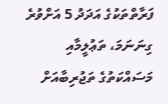ފަރާތްތަކުގެ އަދަދު 5 އަށްވުރެ ގިނަނަމަ، ތަޢުލީމާއި މަސައްކަތުގެ ތަޖުރިބާއަށް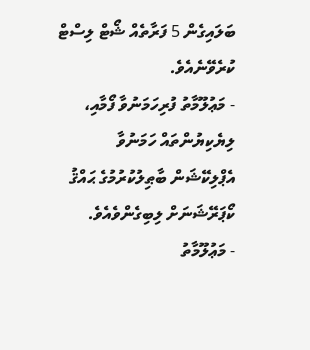ބަލައިގެން 5 ފަރާތެއް ޝޯޓް ލިސްޓް ކުރެވޭނެއެވެ.
- މަޢުލޫމާތު ފުރިހަމަނުވާ ފޯމާއި، ލިޔެކިޔުންތައް ހަމަނުވާ އެޕްލިކޭޝަން ބާޠިލުކުރުމުގެ ޙައްޤު ކޯޕަރޭޝަނަށް ލިބިގެންވެއެވެ.
- މަޢުލޫމާތު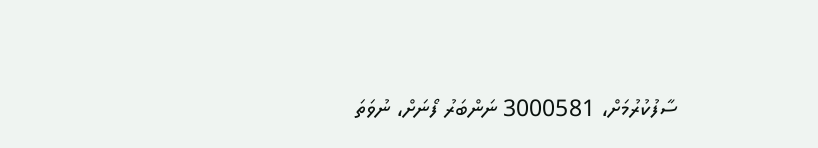ސާފުކުރުމަށް، 3000581 ނަންބަރު ފޯނަށް، ނުވަތަ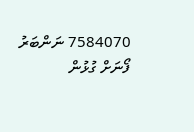7584070 ނަންބަރު ފޯނަށް ގުޅުން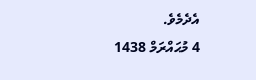އެދެމެވެ.
4 މުޙައްރަމް 1438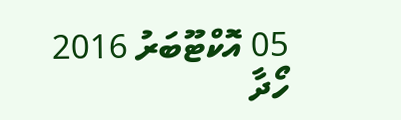05 އޮކްޓޫބަރު 2016
ހޯދާ